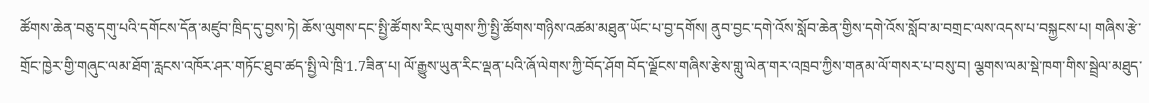ཚོགས་ཆེན་བཅུ་དགུ་པའི་དགོངས་དོན་མཛུབ་ཁྲིད་དུ་བྱས་ཏེ། ཆོས་ལུགས་དང་སྤྱི་ཚོགས་རིང་ལུགས་ཀྱི་སྤྱི་ཚོགས་གཉིས་འཚམ་མཐུན་ཡོང་པ་བྱ་དགོས། ནུབ་བྱང་དགེ་འོས་སློབ་ཆེན་གྱིས་དགེ་འོས་སློབ་མ་བགྲང་ལས་འདས་པ་བསྐྱངས་པ། གཞིས་རྩེ་གྲོང་ཁྱེར་གྱི་གཞུང་ལམ་ཐོག་རླངས་འཁོར་ཤར་གཏོང་ཐུབ་ཚད་སྤྱི་ལེ་ཁྲི་1.7ཟིན་པ། ལོ་རྒྱུས་ཡུན་རིང་ལྡན་པའི་ཞོ་ལེགས་ཀྱི་བོད་ཤོག བོད་ལྗོངས་གཞིས་རྩེས་གླུ་ལེན་གར་འཁྲབ་ཀྱིས་གནམ་ལོ་གསར་པ་བསུ་བ། ལྕགས་ལམ་སྡེ་ཁག་གིས་སྦྲེལ་མཐུད་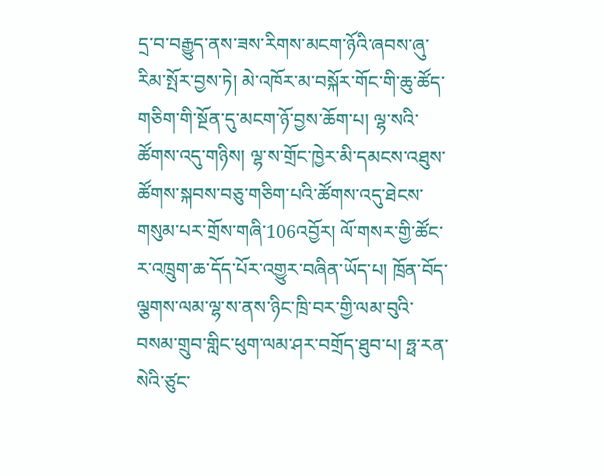དྲ་བ་བརྒྱུད་ནས་ཟས་རིགས་མངག་ཉོའི་ཞབས་ཞུ་རིམ་སྤོར་བྱས་ཏེ། མེ་འཁོར་མ་བསྐོར་གོང་གི་ཆུ་ཚོད་གཅིག་གི་སྔོན་དུ་མངག་ཉོ་བྱས་ཆོག་པ། ལྷ་སའི་ཚོགས་འདུ་གཉིས། ལྷ་ས་གྲོང་ཁྱེར་མི་དམངས་འཐུས་ཚོགས་སྐབས་བཅུ་གཅིག་པའི་ཚོགས་འདུ་ཐེངས་གསུམ་པར་གྲོས་གཞི་106འབྱོར། ལོ་གསར་གྱི་ཚོང་ར་འཁྲུག་ཆ་དོད་པོར་འགྱུར་བཞིན་ཡོད་པ། ཁྲོན་བོད་ལྕགས་ལམ་ལྷ་ས་ནས་ཉིང་ཁྲི་བར་གྱི་ལམ་བུའི་བསམ་གྲུབ་གླིང་ཕུག་ལམ་ཤར་བགྲོད་ཐུབ་པ། ཧྥ་རན་སེའི་ཙུང་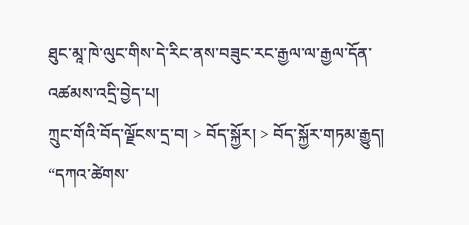ཐུང་མཱ་ཁེ་ལུང་གིས་དེ་རིང་ནས་བཟུང་རང་རྒྱལ་ལ་རྒྱལ་དོན་འཚམས་འདྲི་བྱེད་པ།
ཀྲུང་གོའི་བོད་ལྗོངས་དྲ་བ། > བོད་སྐྱོར། > བོད་སྐྱོར་གཏམ་རྒྱུད།
“དཀའ་ཚེགས་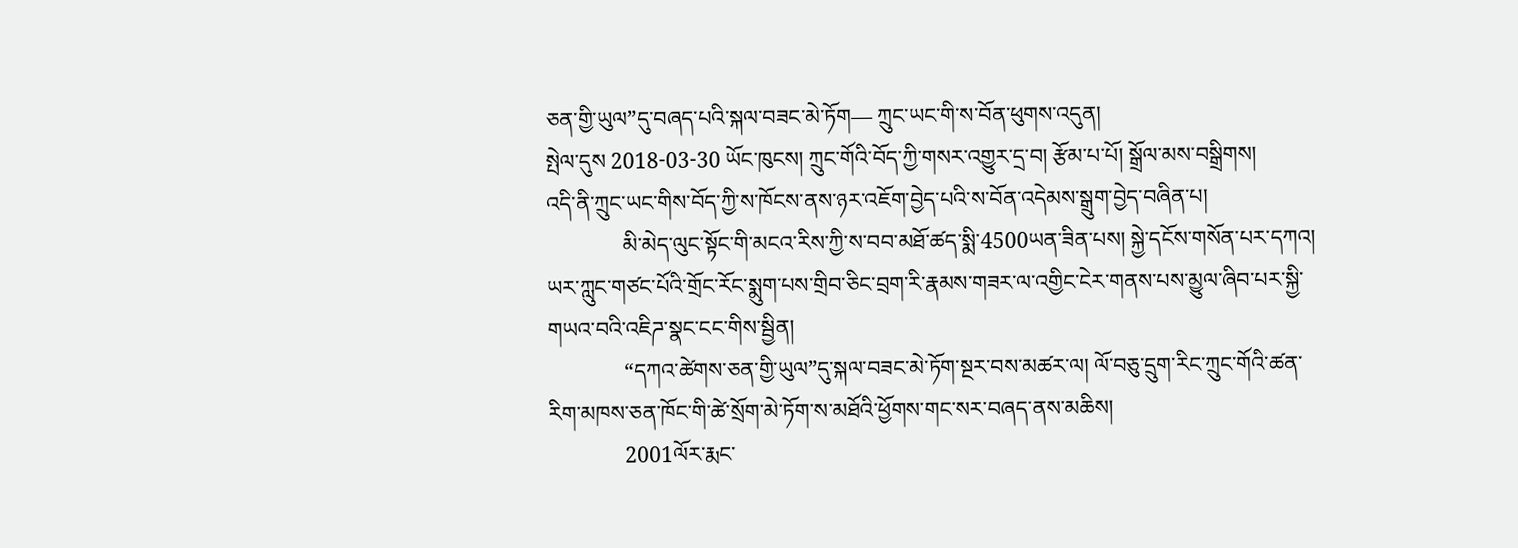ཅན་གྱི་ཡུལ”དུ་བཞད་པའི་སྐལ་བཟང་མེ་ཏོག— ཀྲུང་ཡང་གི་ས་བོན་ཕུགས་འདུན།
སྤེལ་དུས 2018-03-30 ཡོང་ཁུངས། ཀྲུང་གོའི་བོད་ཀྱི་གསར་འགྱུར་དྲ་བ། རྩོམ་པ་པོ། སྒྲོལ་མས་བསྒྲིགས།
འདི་ནི་ཀྲུང་ཡང་གིས་བོད་ཀྱི་ས་ཁོངས་ནས་ཉར་འཇོག་བྱེད་པའི་ས་བོན་འདེམས་སྒྲུག་བྱེད་བཞིན་པ།
              མི་མེད་ལུང་སྟོང་གི་མངའ་རིས་ཀྱི་ས་བབ་མཐོ་ཚད་སྨི་4500ཡན་ཟིན་པས། སྐྱེ་དངོས་གསོན་པར་དཀའ། ཡར་ཀླུང་གཙང་པོའི་གྲོང་རོང་སྨུག་པས་གྲིབ་ཅིང་བྲག་རི་རྣམས་གཟར་ལ་འགྱིང་ངེར་གནས་པས་མྱུལ་ཞིབ་པར་སྐྱི་གཡའ་བའི་འཇིཌ་སྣང་ངང་གིས་སྦྱིན།
              “དཀའ་ཚེགས་ཅན་གྱི་ཡུལ”དུ་སྐལ་བཟང་མེ་ཏོག་སྔར་བས་མཚར་ལ། ལོ་བཅུ་དྲུག་རིང་ཀྲུང་གོའི་ཚན་རིག་མཁས་ཅན་ཁོང་གི་ཚེ་སྲོག་མེ་ཏོག་ས་མཐོའི་ཕྱོགས་གང་སར་བཞད་ནས་མཆིས།
              2001ལོར་རྨང་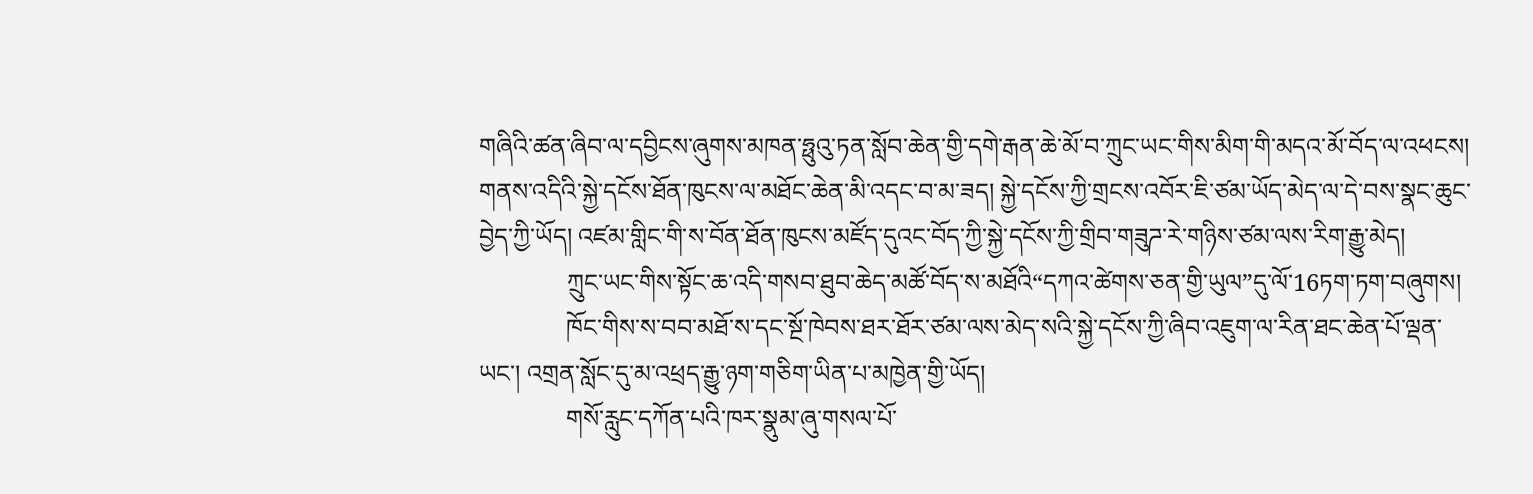གཞིའི་ཚན་ཞིབ་ལ་དབྱིངས་ཞུགས་མཁན་ཧྥུའུ་ཏན་སློབ་ཆེན་གྱི་དགེ་རྒན་ཆེ་མོ་བ་ཀྲུང་ཡང་གིས་མིག་གི་མདའ་མོ་བོད་ལ་འཕངས། གནས་འདིའི་སྐྱེ་དངོས་ཐོན་ཁུངས་ལ་མཐོང་ཆེན་མི་འདང་བ་མ་ཟད། སྐྱེ་དངོས་ཀྱི་གྲངས་འབོར་ཇི་ཙམ་ཡོད་མེད་ལ་དེ་བས་སྣང་ཆུང་བྱེད་ཀྱི་ཡོད། འཛམ་གླིང་གི་ས་བོན་ཐོན་ཁུངས་མཛོད་དུའང་བོད་ཀྱི་སྐྱེ་དངོས་ཀྱི་གྲིབ་གཟུཌ་རེ་གཉིས་ཙམ་ལས་རིག་རྒྱུ་མེད།
              ཀྲུང་ཡང་གིས་སྟོང་ཆ་འདི་གསབ་ཐུབ་ཆེད་མཚོ་བོད་ས་མཐོའི“དཀའ་ཚེགས་ཅན་གྱི་ཡུལ”དུ་ལོ་16ཏག་ཏག་བཞུགས།
              ཁོང་གིས་ས་བབ་མཐོ་ས་དང་སྔོ་ཁེབས་ཐར་ཐོར་ཙམ་ལས་མེད་སའི་སྐྱེ་དངོས་ཀྱི་ཞིབ་འཇུག་ལ་རིན་ཐང་ཆེན་པོ་ལྡན་ཡང་། འགྲན་སློང་དུ་མ་འཕྲད་རྒྱུ་ཉག་གཅིག་ཡིན་པ་མཁྱེན་གྱི་ཡོད།
              གསོ་རླུང་དཀོན་པའི་ཁར་སྣུམ་ཞུ་གསལ་པོ་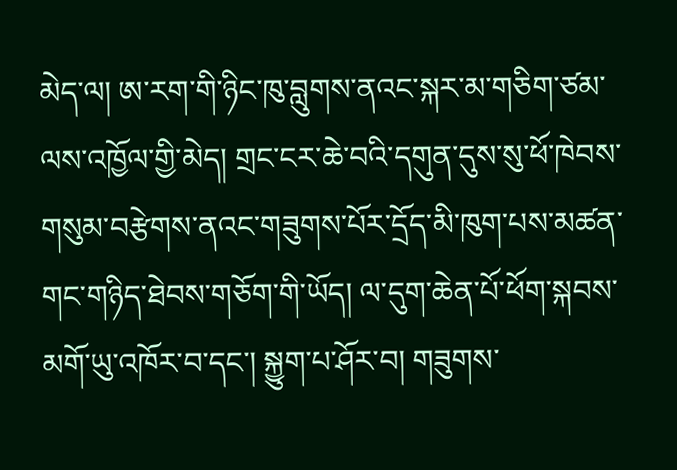མེད་ལ། ཨ་རག་གི་ཉིང་ཁུ་བླུགས་ནའང་སྐར་མ་གཅིག་ཙམ་ལས་འཁྱོལ་གྱི་མེད། གྲང་ངར་ཆེ་བའི་དགུན་དུས་སུ་ཕོ་ཁེབས་གསུམ་བརྩེགས་ནའང་གཟུགས་པོར་དྲོད་མི་ཁུག་པས་མཚན་གང་གཉིད་ཐེབས་གཅོག་གི་ཡོད། ལ་དུག་ཆེན་པོ་ཕོག་སྐབས་མགོ་ཡུ་འཁོར་བ་དང་། སྐྱུག་པ་ཤོར་བ། གཟུགས་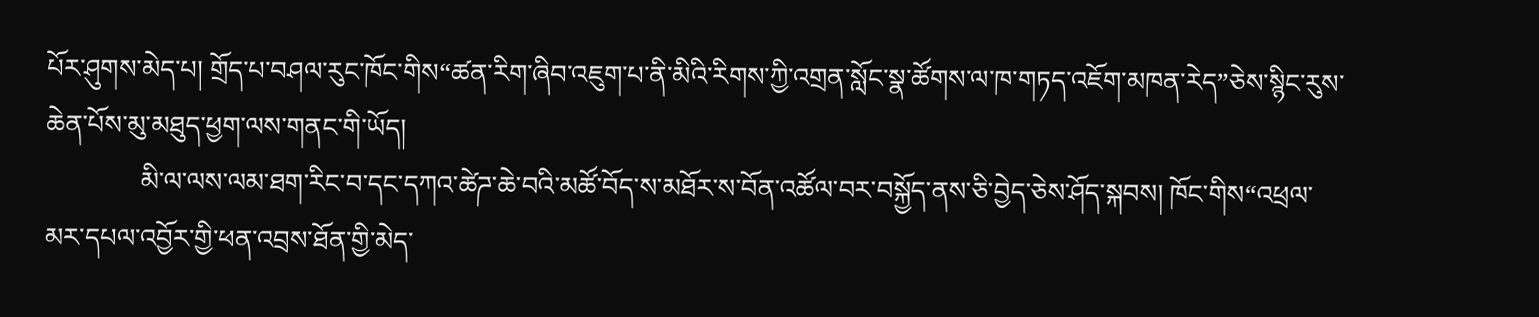པོར་ཤུགས་མེད་པ། གྲོད་པ་བཤལ་རུང་ཁོང་གིས“ཚན་རིག་ཞིབ་འཇུག་པ་ནི་མིའི་རིགས་ཀྱི་འགྲན་སློང་སྣ་ཚོགས་ལ་ཁ་གཏད་འཇོག་མཁན་རེད”ཅེས་སྙིང་རུས་ཆེན་པོས་མུ་མཐུད་ཕྱག་ལས་གནང་གི་ཡོད།
              མི་ལ་ལས་ལམ་ཐག་རིང་བ་དང་དཀའ་ཚེཌ་ཆེ་བའི་མཚོ་བོད་ས་མཐོར་ས་བོན་འཚོལ་བར་བསྐྱོད་ནས་ཅི་བྱེད་ཅེས་ཤོད་སྐབས། ཁོང་གིས“འཕྲལ་མར་དཔལ་འབྱོར་གྱི་ཕན་འབྲས་ཐོན་གྱི་མེད་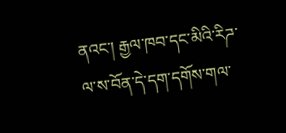ནའང་། རྒྱལ་ཁབ་དང་མིའི་རིཌ་ལ་ས་བོན་དེ་དག་དགོས་གལ་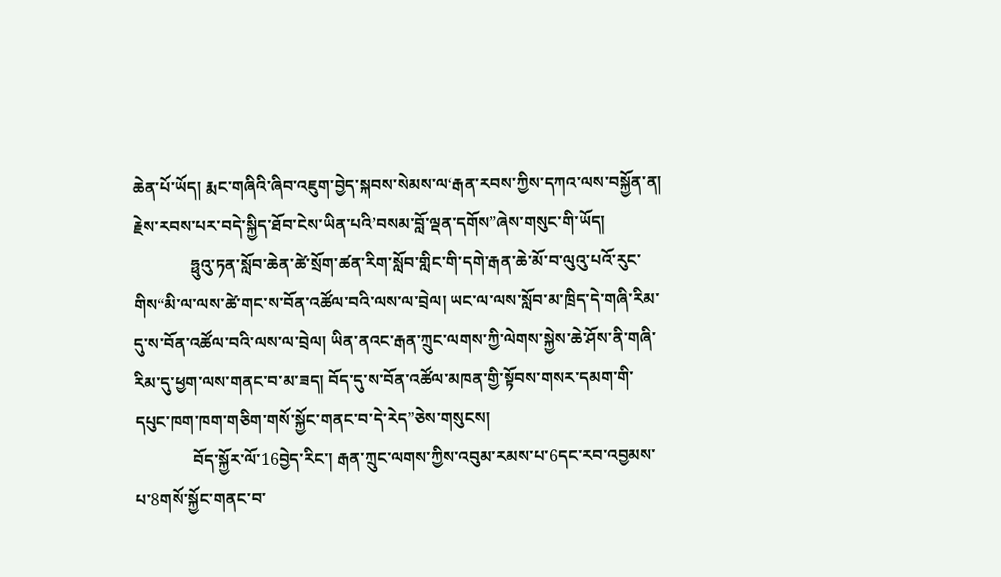ཆེན་པོ་ཡོད། རྨང་གཞིའི་ཞིབ་འཇུག་བྱེད་སྐབས་སེམས་ལ‘རྒན་རབས་ཀྱིས་དཀའ་ལས་བསྐྱོན་ན། རྗེས་རབས་པར་བདེ་སྐྱིད་ཐོབ་ངེས་ཡིན་པའི’བསམ་བློ་ལྡན་དགོས”ཞེས་གསུང་གི་ཡོད།
              ཧྥུའུ་ཏན་སློབ་ཆེན་ཚེ་སྲོག་ཚན་རིག་སློབ་གླིང་གི་དགེ་རྒན་ཆེ་མོ་བ་ལུའུ་པའོ་རུང་གིས“མི་ལ་ལས་ཚེ་གང་ས་བོན་འཚོལ་བའི་ལས་ལ་བྲེལ། ཡང་ལ་ལས་སློབ་མ་ཁྲིད་དེ་གཞི་རིམ་དུ་ས་བོན་འཚོལ་བའི་ལས་ལ་བྲེལ། ཡིན་ནའང་རྒན་ཀྲུང་ལགས་ཀྱི་ལེགས་སྐྱེས་ཆེ་ཤོས་ནི་གཞི་རིམ་དུ་ཕྱག་ལས་གནང་བ་མ་ཟད། བོད་དུ་ས་བོན་འཚོལ་མཁན་གྱི་སྟོབས་གསར་དམག་གི་དཔུང་ཁག་ཁག་གཅིག་གསོ་སྐྱོང་གནང་བ་དེ་རེད”ཅེས་གསུངས།
              བོད་སྐྱོར་ལོ་16བྱེད་རིང་། རྒན་ཀྲུང་ལགས་ཀྱིས་འབུམ་རམས་པ་6དང་རབ་འབྱམས་པ་8གསོ་སྐྱོང་གནང་བ་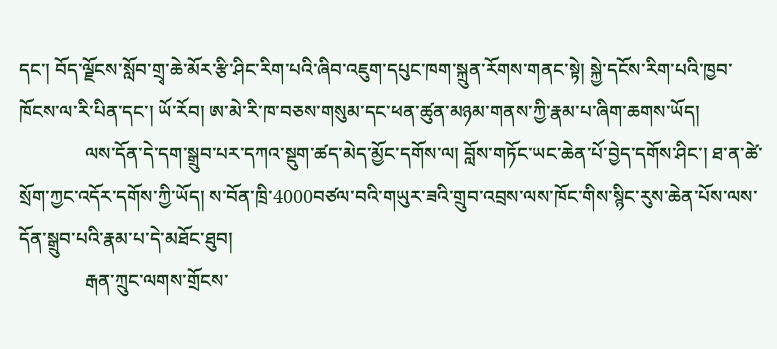དང་། བོད་ལྗོངས་སློབ་གྲྭ་ཆེ་མོར་རྩི་ཤིང་རིག་པའི་ཞིབ་འཇུག་དཔུང་ཁག་སྐྲུན་རོགས་གནང་སྟེ། སྐྱེ་དངོས་རིག་པའི་ཁྱབ་ཁོངས་ལ་རི་པིན་དང་། ཡོ་རོབ། ཨ་མེ་རི་ཁ་བཅས་གསུམ་དང་ཕན་ཚུན་མཉམ་གནས་ཀྱི་རྣམ་པ་ཞིག་ཆགས་ཡོད།
              ལས་དོན་དེ་དག་སྒྲུབ་པར་དཀའ་སྡུག་ཚད་མེད་མྱོང་དགོས་ལ། བློས་གཏོང་ཡང་ཆེན་པོ་བྱེད་དགོས་ཤིང་། ཐ་ན་ཚེ་སྲོག་ཀྱང་འདོར་དགོས་ཀྱི་ཡོད། ས་བོན་ཁྲི་4000བཙལ་བའི་གཡུར་ཟའི་གྲུབ་འབྲས་ལས་ཁོང་གིས་སྙིང་རུས་ཆེན་པོས་ལས་དོན་སྒྲུབ་པའི་རྣམ་པ་དེ་མཐོང་ཐུབ།
              རྒན་ཀྲུང་ལགས་གྲོངས་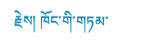རྗེས། ཁོང་གི་གཏམ་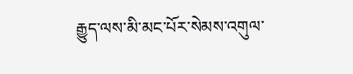རྒྱུད་ལས་མི་མང་པོར་སེམས་འགུལ་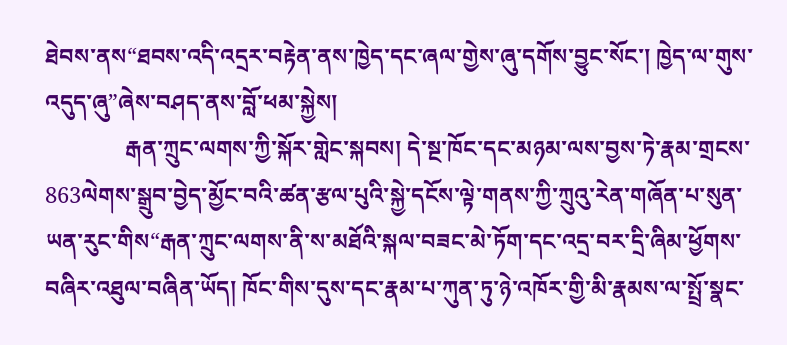ཐེབས་ནས“ཐབས་འདི་འདྲར་བརྟེན་ནས་ཁྱེད་དང་ཞལ་གྱེས་ཞུ་དགོས་བྱུང་སོང་། ཁྱེད་ལ་གུས་འདུད་ཞུ”ཞེས་བཤད་ནས་བློ་ཕམ་སྐྱེས།
              རྒན་ཀྲུང་ལགས་ཀྱི་སྐོར་གླེང་སྐབས། དེ་སྔ་ཁོང་དང་མཉམ་ལས་བྱས་ཏེ་རྣམ་གྲངས་863ལེགས་སྒྲུབ་བྱེད་མྱོང་བའི་ཚན་རྩལ་པུའི་སྐྱེ་དངོས་ལྟེ་གནས་ཀྱི་ཀྲུའུ་རེན་གཞོན་པ་སུན་ཡན་རུང་གིས“རྒན་ཀྲུང་ལགས་ནི་ས་མཐོའི་སྐལ་བཟང་མེ་ཏོག་དང་འདྲ་བར་དྲི་ཞིམ་ཕྱོགས་བཞིར་འཐུལ་བཞིན་ཡོད། ཁོང་གིས་དུས་དང་རྣམ་པ་ཀུན་ཏུ་ཉེ་འཁོར་གྱི་མི་རྣམས་ལ་སྤྲོ་སྣང་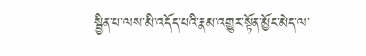སྦྱིན་པ་ལས་མི་འདོད་པའི་རྣམ་འགྱུར་སྟོན་མྱོང་མེད་ལ་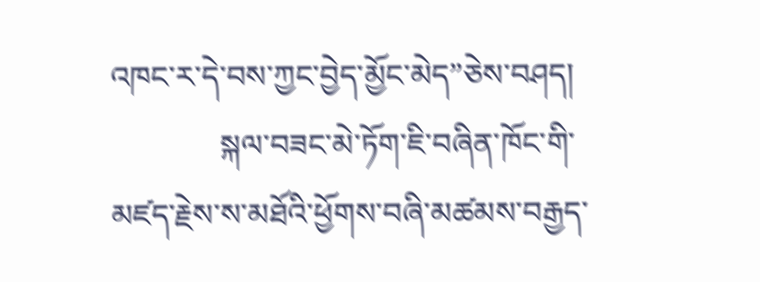འཁང་ར་དེ་བས་ཀྱང་བྱེད་མྱོང་མེད”ཅེས་བཤད།
              སྐལ་བཟང་མེ་ཏོག་ཇི་བཞིན་ཁོང་གི་མཛད་རྗེས་ས་མཐོའི་ཕྱོགས་བཞི་མཚམས་བརྒྱད་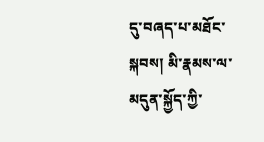དུ་བཞད་པ་མཐོང་སྐབས། མི་རྣམས་ལ་མདུན་སྐྱོད་ཀྱི་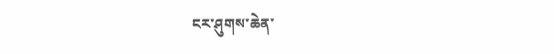ངར་ཤུགས་ཆེན་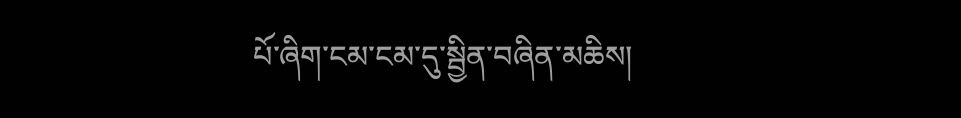པོ་ཞིག་ངམ་ངམ་དུ་སྦྱིན་བཞིན་མཆིས།